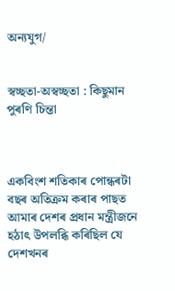অন্যযুগ/


স্বচ্ছতা-অস্বচ্ছতা : কিছুমান পুৰণি চিন্তা



একবিংশ শতিকাৰ পোন্ধৰটা বছৰ অতিক্ৰম কৰাৰ পাছত আমাৰ দেশৰ প্ৰধান মন্ত্ৰীজনে হঠাৎ উপলব্ধি কৰিছিল যে দেশখনৰ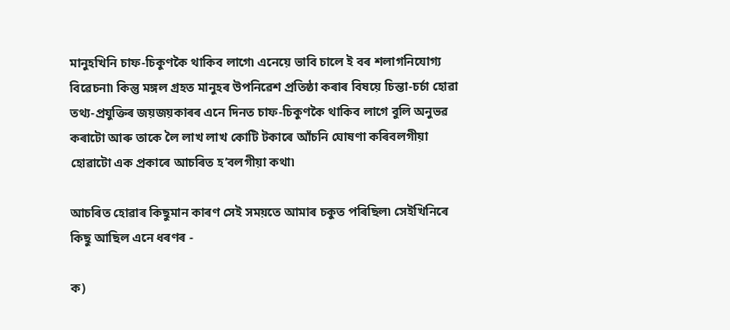মানুহখিনি চাফ-চিকুণকৈ থাকিব লাগে৷ এনেয়ে ভাবি চালে ই বৰ শলাগনিযোগ্য বিৱেচনা৷ কিন্তু মঙ্গল গ্ৰহত মানুহৰ উপনিৱেশ প্ৰতিষ্ঠা কৰাৰ বিষয়ে চিন্তা-চৰ্চা হোৱা তথ্য-প্ৰযুক্তিৰ জয়জয়কাৰৰ এনে দিনত চাফ-চিকুণকৈ থাকিব লাগে বুলি অনুভৱ কৰাটো আৰু তাকে লৈ লাখ লাখ কোটি টকাৰে আঁচনি ঘোষণা কৰিবলগীয়া হোৱাটো এক প্ৰকাৰে আচৰিত হ’বলগীয়া কথা৷

আচৰিত হোৱাৰ কিছুমান কাৰণ সেই সময়তে আমাৰ চকুত পৰিছিল৷ সেইখিনিৰে কিছু আছিল এনে ধৰণৰ -

ক)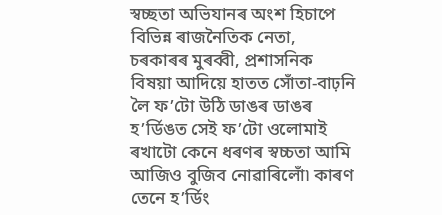স্বচ্ছতা অভিযানৰ অংশ হিচাপে বিভিন্ন ৰাজনৈতিক নেতা, চৰকাৰৰ মুৰব্বী, প্ৰশাসনিক বিষয়া আদিয়ে হাতত সোঁতা-বাঢ়নি লৈ ফ’টো উঠি ডাঙৰ ডাঙৰ হ’ৰ্ডিঙত সেই ফ’টো ওলোমাই ৰখাটো কেনে ধৰণৰ স্বচ্চতা আমি আজিও বুজিব নোৱাৰিলোঁ৷ কাৰণ তেনে হ’ৰ্ডিং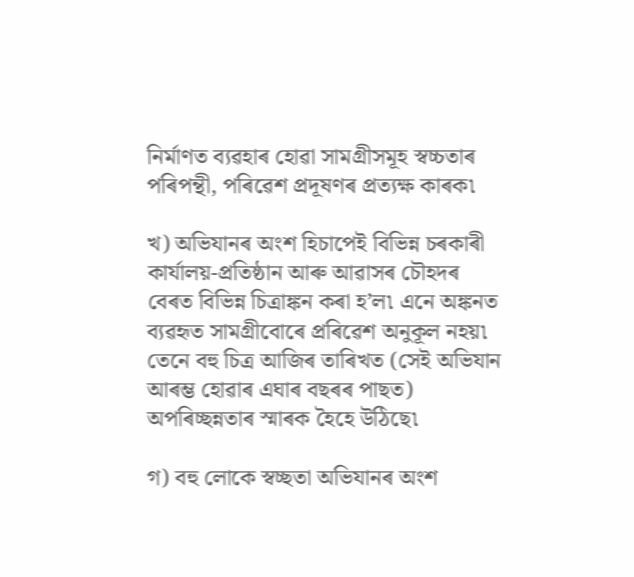নিৰ্মাণত ব্যৱহাৰ হোৱা সামগ্ৰীসমূহ স্বচ্চতাৰ পৰিপন্থী, পৰিৱেশ প্ৰদূষণৰ প্ৰত্যক্ষ কাৰক৷

খ) অভিযানৰ অংশ হিচাপেই বিভিন্ন চৰকাৰী কাৰ্যালয়-প্ৰতিষ্ঠান আৰু আৱাসৰ চৌহদৰ বেৰত বিভিন্ন চিত্ৰাঙ্কন কৰা হ’ল৷ এনে অঙ্কনত ব্যৱহৃত সামগ্ৰীবোৰে প্ৰৰিৱেশ অনুকূল নহয়৷ তেনে বহু চিত্ৰ আজিৰ তাৰিখত (সেই অভিযান আৰম্ভ হোৱাৰ এঘাৰ বছৰৰ পাছত) অপৰিচ্ছন্নতাৰ স্মাৰক হৈহে উঠিছে৷

গ) বহু লোকে স্বচ্ছতা অভিযানৰ অংশ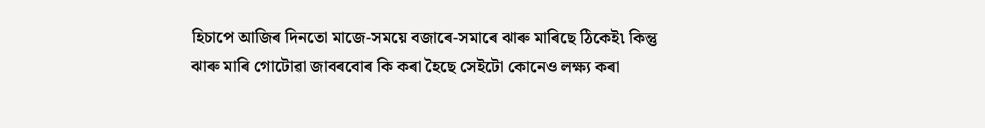হিচাপে আজিৰ দিনতো মাজে-সময়ে বজাৰে-সমাৰে ঝাৰু মাৰিছে ঠিকেই৷ কিন্তু ঝাৰু মাৰি গোটোৱা জাবৰবোৰ কি কৰা হৈছে সেইটো কোনেও লক্ষ্য কৰা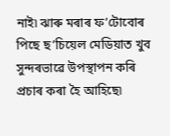নাই৷ ঝাৰু মৰাৰ ফ’টোবোৰ পিছে ছ’চিয়েল মেডিয়াত খুব সুন্দৰভাৱে উপস্থাপন কৰি প্ৰচাৰ কৰা হৈ আহিছে৷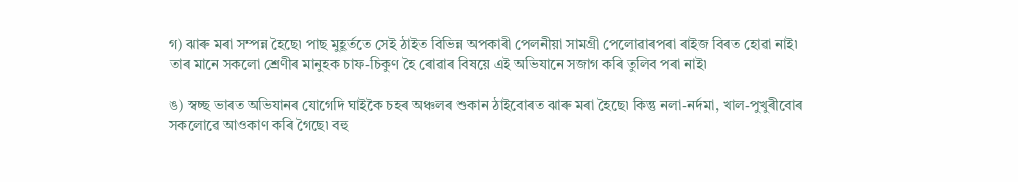গ) ঝাৰু মৰা সম্পন্ন হৈছে৷ পাছ মুহূৰ্ততে সেই ঠাইত বিভিন্ন অপকাৰী পেলনীয়া সামগ্ৰী পেলোৱাৰপৰা ৰাইজ বিৰত হোৱা নাই৷ তাৰ মানে সকলো শ্ৰেণীৰ মানুহক চাফ-চিকুণ হৈ ৰোৱাৰ বিষয়ে এই অভিযানে সজাগ কৰি তুলিব পৰা নাই৷

ঙ) স্বচ্ছ ভাৰত অভিযানৰ যোগেদি ঘাইকৈ চহৰ অঞ্চলৰ শুকান ঠাইবোৰত ঝাৰু মৰা হৈছে৷ কিন্তু নলা-নৰ্দমা, খাল-পুখুৰীবোৰ সকলোৱে আওকাণ কৰি গৈছে৷ বহু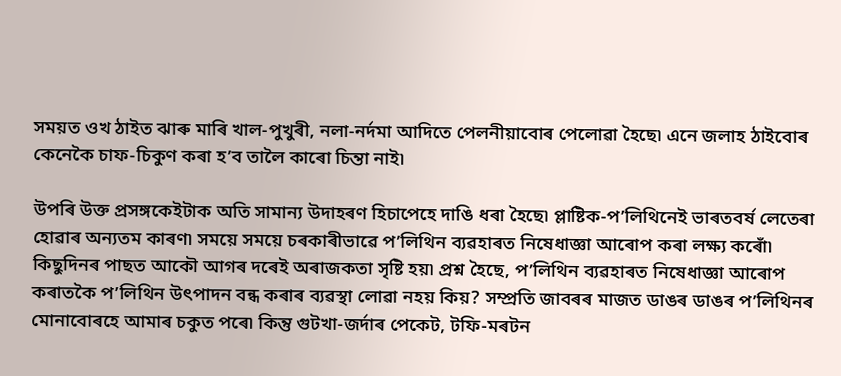সময়ত ওখ ঠাইত ঝাৰু মাৰি খাল-পুখুৰী, নলা-নৰ্দমা আদিতে পেলনীয়াবোৰ পেলোৱা হৈছে৷ এনে জলাহ ঠাইবোৰ কেনেকৈ চাফ-চিকুণ কৰা হ’ব তালৈ কাৰো চিন্তা নাই৷

উপৰি উক্ত প্ৰসঙ্গকেইটাক অতি সামান্য উদাহৰণ হিচাপেহে দাঙি ধৰা হৈছে৷ প্লাষ্টিক-প’লিথিনেই ভাৰতবৰ্ষ লেতেৰা হোৱাৰ অন্যতম কাৰণ৷ সময়ে সময়ে চৰকাৰীভাৱে প’লিথিন ব্যৱহাৰত নিষেধাজ্ঞা আৰোপ কৰা লক্ষ্য কৰোঁ৷ কিছুদিনৰ পাছত আকৌ আগৰ দৰেই অৰাজকতা সৃষ্টি হয়৷ প্ৰশ্ন হৈছে, প’লিথিন ব্যৱহাৰত নিষেধাজ্ঞা আৰোপ কৰাতকৈ প’লিথিন উৎপাদন বন্ধ কৰাৰ ব্যৱস্থা লোৱা নহয় কিয়? সম্প্ৰতি জাবৰৰ মাজত ডাঙৰ ডাঙৰ প’লিথিনৰ মোনাবোৰহে আমাৰ চকুত পৰে৷ কিন্তু গুটখা-জৰ্দাৰ পেকেট, টফি-মৰটন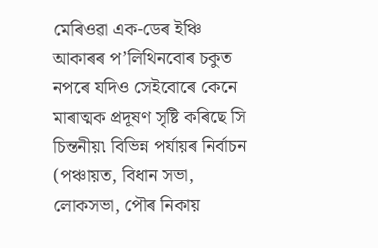মেৰিওৱা এক-ডেৰ ইঞ্চি আকাৰৰ প’লিথিনবোৰ চকুত নপৰে যদিও সেইবোৰে কেনে মাৰাত্মক প্ৰদূষণ সৃষ্টি কৰিছে সি চিন্তনীয়৷ বিভিন্ন পৰ্যায়ৰ নিৰ্বাচন (পঞ্চায়ত, বিধান সভা, লোকসভা, পৌৰ নিকায়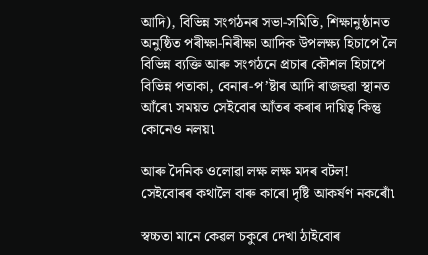আদি), বিভিন্ন সংগঠনৰ সভা-সমিতি, শিক্ষানুষ্ঠানত অনুষ্ঠিত পৰীক্ষা-নিৰীক্ষা আদিক উপলক্ষ্য হিচাপে লৈ বিভিন্ন ব্যক্তি আৰু সংগঠনে প্ৰচাৰ কৌশল হিচাপে বিভিন্ন পতাকা, বেনাৰ-প’ষ্টাৰ আদি ৰাজহুৱা স্থানত আঁৰে৷ সময়ত সেইবোৰ আঁতৰ কৰাৰ দায়িত্ব কিন্তু কোনেও নলয়৷

আৰু দৈনিক ওলোৱা লক্ষ লক্ষ মদৰ বটল! সেইবোৰৰ কথালৈ বাৰু কাৰো দৃষ্টি আকৰ্ষণ নকৰোঁ৷

স্বচ্চতা মানে কেৱল চকুৰে দেখা ঠাইবোৰ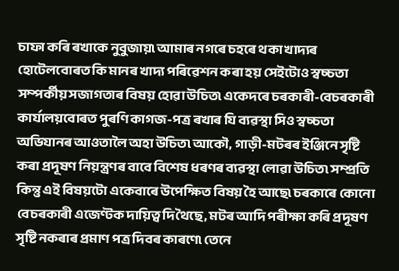চাফা কৰি ৰখাকে নুবুজায়৷ আমাৰ নগৰে চহৰে থকা খাদ্যৰ হোটেলবোৰত কি মানৰ খাদ্য পৰিৱেশন কৰা হয় সেইটোও স্বচ্চতা সম্পৰ্কীয় সজাগতাৰ বিষয় হোৱা উচিত৷ একেদৰে চৰকাৰী-বেচৰকাৰী কাৰ্যালয়বোৰত পুৰণি কাগজ-পত্ৰ ৰখাৰ যি ব্যৱস্থা সিও স্বচ্চতা অভিযানৰ আওতালৈ অহা উচিত৷ আকৌ, গাড়ী-মটৰৰ ইঞ্জিনে সৃষ্টি কৰা প্ৰদূষণ নিয়ন্ত্ৰণৰ বাবে বিশেষ ধৰণৰ ব্যৱস্থা লোৱা উচিত৷ সম্প্ৰতি কিন্তু এই বিষয়টো একেবাৰে উপেক্ষিত বিষয় হৈ আছে৷ চৰকাৰে কোনো বেচৰকাৰী এজেণ্টক দায়িত্ব দি থৈছে, মটৰ আদি পৰীক্ষা কৰি প্ৰদূষণ সৃষ্টি নকৰাৰ প্ৰমাণ পত্ৰ দিবৰ কাৰণে৷ তেনে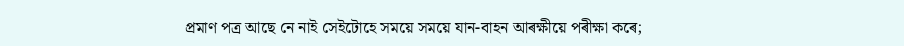প্ৰমাণ পত্ৰ আছে নে নাই সেইটোহে সময়ে সময়ে যান-বাহন আৰক্ষীয়ে পৰীক্ষা কৰে;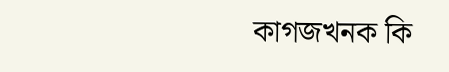কাগজখনক কি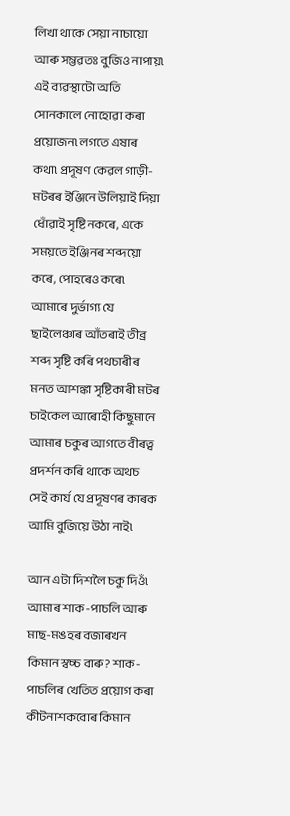লিখা থাকে সেয়া নাচায়ো আৰু সম্ভৱতঃ বুজিও নাপায়৷ এই ব্যৱস্থাটো অতি সোনকালে নোহোৱা কৰা প্ৰয়োজন৷ লগতে এষাৰ কথা৷ প্ৰদূষণ কেৱল গাড়ী-মটৰৰ ইঞ্জিনে উলিয়াই দিয়া ধোঁৱাই সৃষ্টি নকৰে, একে সময়তে ইঞ্জিনৰ শব্দয়ো কৰে, পোহৰেও কৰে৷ আমাৰে দুৰ্ভাগ্য যে ছাইলেঞ্চাৰ আঁতৰাই তীব্ৰ শব্দ সৃষ্টি কৰি পথচাৰীৰ মনত আশঙ্কা সৃষ্টিকাৰী মটৰ চাইকেল আৰোহী কিছুমানে আমাৰ চকুৰ আগতে বীৰত্ব প্ৰদৰ্শন কৰি থাকে অথচ সেই কাৰ্য যে প্ৰদূষণৰ কাৰক আমি বুজিয়ে উঠা নাই৷

আন এটা দিশলৈ চকু দিওঁ৷ আমাৰ শাক-পাচলি আৰু মাছ-মঙহৰ বজাৰখন কিমান স্বচ্চ বাৰু? শাক-পাচলিৰ খেতিত প্ৰয়োগ কৰা কীটনাশকবোৰ কিমান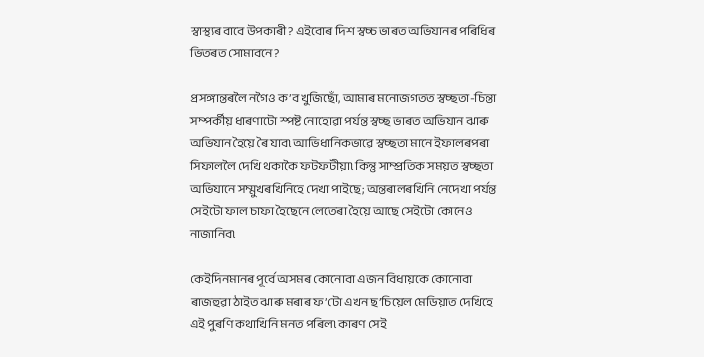স্বাস্থ্যৰ বাবে উপকাৰী? এইবোৰ দিশ স্বচ্চ ভাৰত অভিযানৰ পৰিধিৰ ভিতৰত সোমাবনে?

প্ৰসঙ্গান্তৰলৈ নগৈও ক’ব খুজিছোঁ, আমাৰ মনোজগতত স্বচ্ছতা-চিন্তা সম্পৰ্কীয় ধাৰণাটো স্পষ্ট নোহোৱা পৰ্যন্ত স্বচ্ছ ভাৰত অভিযান ঝাৰু অভিযান হৈয়ে ৰৈ যাব৷ আভিধানিকভাৱে স্বচ্ছতা মানে ইফালৰপৰা সিফাললৈ দেখি থকাকৈ ফটফটীয়া৷ কিন্তু সাম্প্ৰতিক সময়ত স্বচ্ছতা অভিযানে সম্মুখৰখিনিহে দেখা পাইছে; অন্তৰালৰখিনি নেদেখা পৰ্যন্ত সেইটো ফাল চাফা হৈছেনে লেতেৰা হৈয়ে আছে সেইটো কোনেও নাজানিব৷

কেইদিনমানৰ পূৰ্বে অসমৰ কোনোবা এজন বিধায়কে কোনোবা ৰাজহুৱা ঠাইত ঝাৰু মৰাৰ ফ’টো এখন ছ’চিয়েল মেডিয়াত দেখিহে এই পুৰণি কথাখিনি মনত পৰিল৷ কাৰণ সেই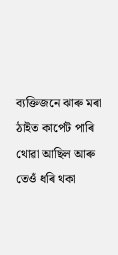ব্যক্তিজনে ঝাৰু মৰা ঠাইত কাৰ্পেট পাৰি থোৱা আছিল আৰু তেওঁ ধৰি থকা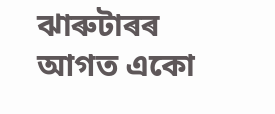ঝাৰুটাৰৰ আগত একো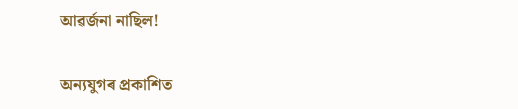আৱৰ্জনা নাছিল!

অন্যযুগৰ প্ৰকাশিত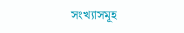সংখ্যাসমূহ